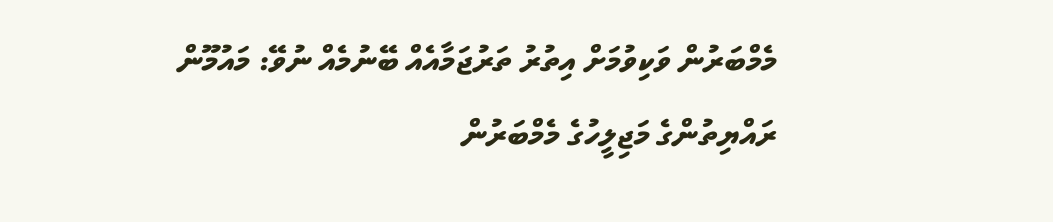މެމްބަރުން ވަކިވުމަށް އިތުރު ތަރުޖަމާއެއް ބޭނުމެއް ނުވޭ: މައުމޫން
ރައްޔިތުންގެ މަޖިލީހުގެ މެމްބަރުން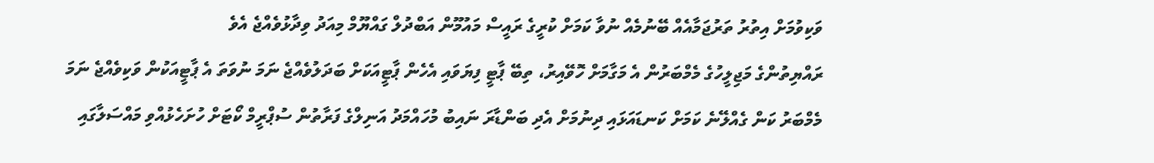ވަކިވުމަށް އިތުރު ތަރުޖަމާއެއް ބޭނުމެއް ނުވާ ކަމަށް ކުރީގެ ރައީސް މައުމޫން އަބްދުލް ގައްޔޫމް މިއަދު ވިދާޅުވެއްޖެ އެވެ
ރައްޔިތުންގެ މަޖިލީހުގެ މެމްބަރުން އެ މަގާމަށް ހޮވޭއިރު، ތިބޭ ޕާޓީ ފިޔަވައި އެހެން ޕާޓީއަކަށް ބަދަލުވެއްޖެ ނަމަ ނުވަތަ އެ ޕާޓީއަކުން ވަކިވެއްޖެ ނަމަ މެމްބަރު ކަން ގެއްލޭނެ ކަމަށް ކަނޑައަޅައި ދިނުމަށް އެދި ބަންޑާރަ ނައިބު މުހައްމަދު އަނިލްގެ ފަރާތުން ސުޕްރީމް ކޯޓަށް ހުށަހެޅުއްވި މައްސަލާގައި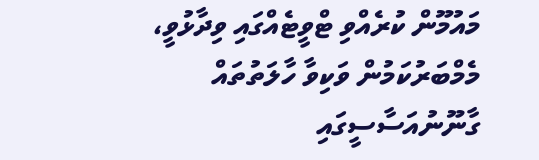މައުމޫން ކުރެއްވި ޓްވީޓެއްގައި ވިދާޅުވީ، މެމްބަރުކަމުން ވަކިވާ ހާލަތުތައް ގާނޫނުއަސާސީގައި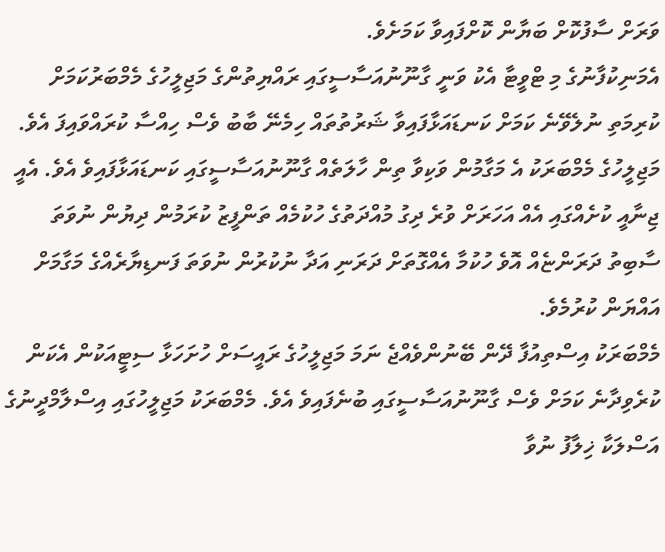ވަރަށް ސާފުކޮށް ބަޔާން ކޮށްފައިވާ ކަމަށެވެ.
އެމަނިކުފާނުގެ މި ޓްވީޓާ އެކު ވަނީ ގާނޫނުއަސާސީގައި ރައްޔިތުންގެ މަޖިލީހުގެ މެމްބަރުކަމަށް ކުރިމަތި ނުލެވޭނެ ކަމަށް ކަނޑައަޅާފައިވާ ޝަރުތުތައް ހިމެނޭ ބާބު ވެސް ހިއްސާ ކުރައްވައިފަ އެވެ.
މަޖިލީހުގެ މެމްބަރަކު އެ މަގާމުން ވަކިވާ ތިން ހާލަތެއް ގާނޫނުއަސާސީގައި ކަނޑައަޅާފައިވެ އެވެ. އެއީ ޖިނާއީ ކުށެއްގައި އެއް އަހަރަށް ވުރެ ދިގު މުއްދަތުގެ ހުކުމެއް ތަންފީޒު ކުރަމުން ދިޔުން ނުވަތަ ސާބިތު ދަރަންޏެއް އޮވެ ހުކުމާ އެއްގޮތަށް ދަރަނި އަދާ ނުކުރުން ނުވަތަ ފަނޑިޔާރެއްގެ މަގާމަށް އައްޔަން ކުރުމެވެ.
މެމްބަރަކު އިސްތިއުފާ ދޭން ބޭނުންވެއްޖެ ނަމަ މަޖިލީހުގެ ރައީސަށް ހުށަހަޅާ ސިޓީއަކުން އެކަން ކުރެވިދާނެ ކަމަށް ވެސް ގާނޫނުއަސާސީގައި ބުނެފައިވެ އެވެ. މެމްބަރަކު މަޖިލީހުގައި އިސްލާމްދީނުގެ އަސްލަކާ ޚިލާފު ނުވާ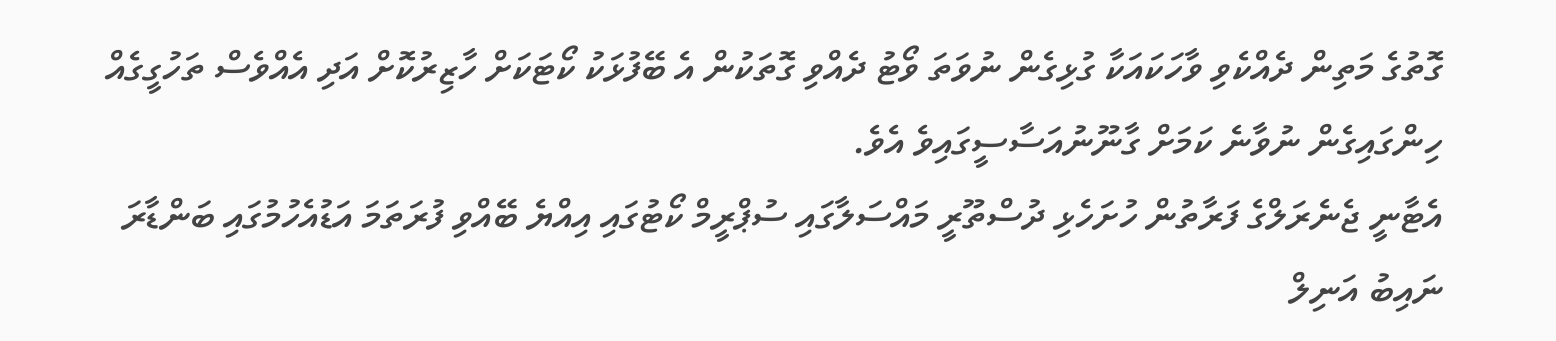ގޮތުގެ މަތިން ދެއްކެވި ވާހަކައަކާ ގުޅިގެން ނުވަތަ ވޯޓު ދެއްވި ގޮތަކުން އެ ބޭފުޅަކު ކޯޓަކަށް ހާޒިރުކޮށް އަދި އެއްވެސް ތަހުގީގެއް ހިންގައިގެން ނުވާނެ ކަމަށް ގާނޫނުއަސާސީގައިވެ އެވެ.
އެޓާނީ ޖެނެރަލްގެ ފަރާތުން ހުށަހެޅި ދުސްތޫރީ މައްސަލާގައި ސުޕްރީމް ކޯޓުގައި އިއްޔެ ބޭއްވި ފުރަތަމަ އަޑުއެހުމުގައި ބަންޑާރަ ނައިބު އަނިލް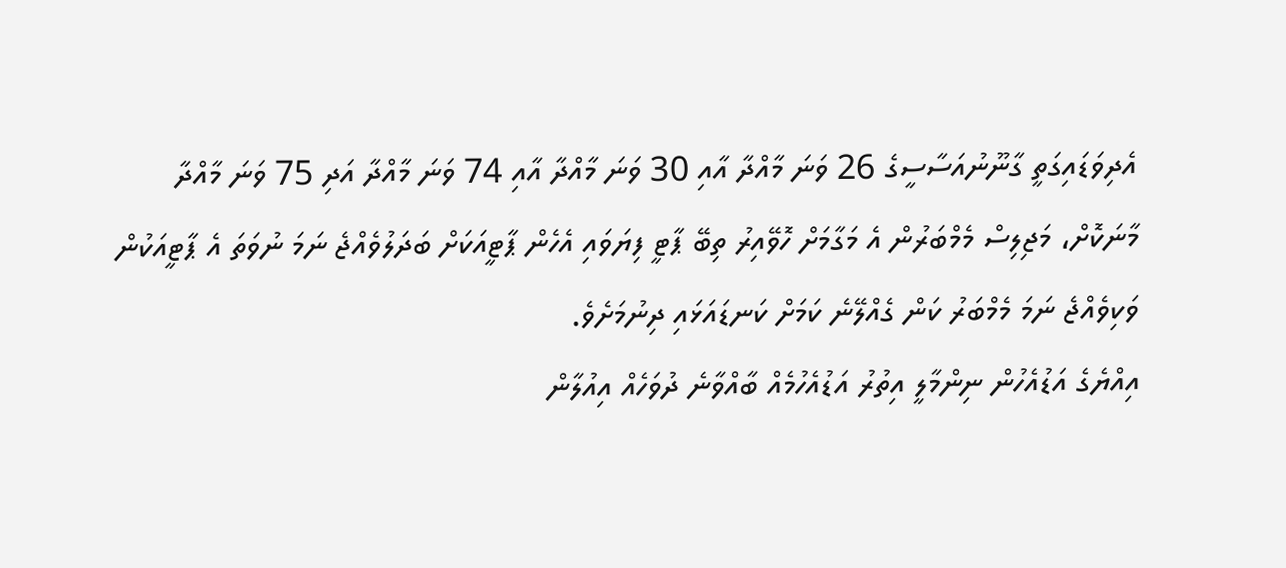އެދިވަޑައިގަތީ ގާނޫނުއަސާސީގެ 26 ވަނަ މާއްދާ އާއި 30 ވަނަ މާއްދާ އާއި 74 ވަނަ މާއްދާ އަދި 75 ވަނަ މާއްދާ މާނަކޮށް، މަޖިލިސް މެމްބަރުން އެ މަގާމަށް ހޮވޭއިރު ތިބޭ ޕާޓީ ފިޔަވައި އެހެން ޕާޓީއަކަށް ބަދަލުވެއްޖެ ނަމަ ނުވަތަ އެ ޕާޓީއަކުން ވަކިވެއްޖެ ނަމަ މެމްބަރު ކަން ގެއްލޭނެ ކަމަށް ކަނޑައަޅައި ދިނުމަށެވެ.
އިއްޔެގެ އަޑުއެހުން ނިންމާލީ އިތުރު އަޑުއެހުމެއް ބާއްވާނެ ދުވަހެއް އިއުލާން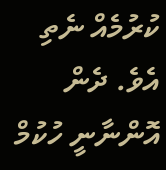ކުރުމެއް ނެތި އެވެ. ދެން އޮންނާނީ ހުކުމް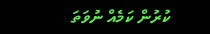ކުރުން ކަމެއް ނުވަތަ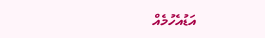އަޑުއެހުމެއް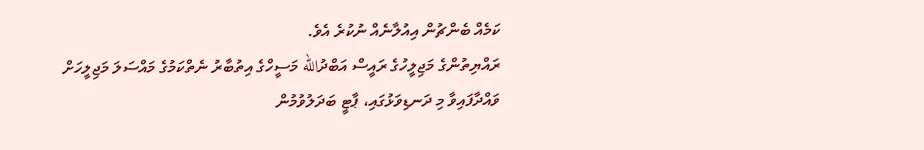ކަމެއް ބެންޗުން އިއުލާނެއް ނުކުރެ އެވެ.
ރައްޔިތުންގެ މަޖިލީހުގެ ރައީސް އަބްދުالله މަސީހްގެ އިތުބާރު ނެތްކަމުގެ މައްސަލަ މަޖިލީހަށް ވައްދާފައިވާ މި ދަނޑިވަޅުގައި، ޕާޓީ ބަދަލުވުމުން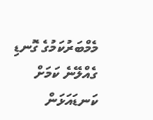މެމްބަރުކަމުގެ ގޮނޑި ގެއްލޭނެ ކަމަށް ކަނޑައަޅަން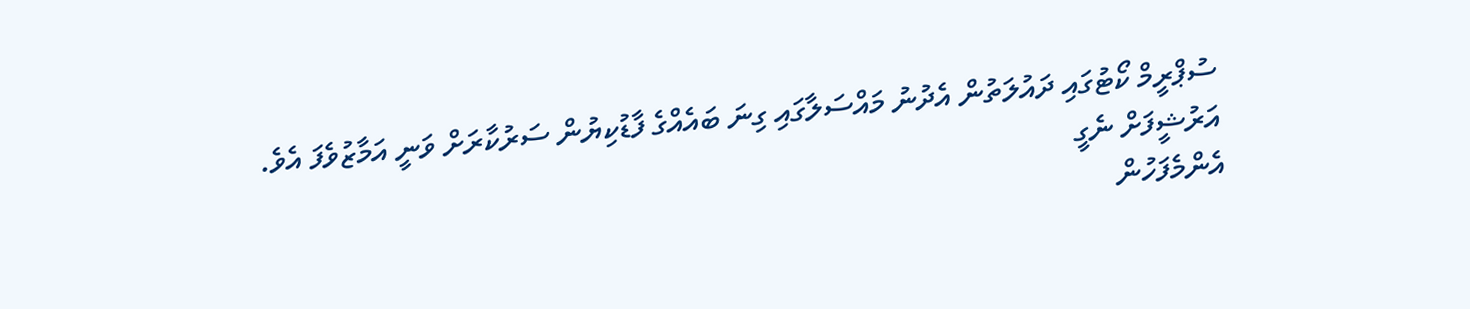ސުޕްރީމް ކޯޓުގައި ދައުލަތުން އެދުނު މައްސަލާގައި ގިނަ ބައެއްގެ ފާޑުކިޔުން ސަރުކާރަށް ވަނީ އަމާޒުވެފަ އެވެ.
އަރުޝީފަށް ނެގީ
އެންމެފަހުން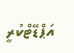އަޕްޑޭޓްކުރީ